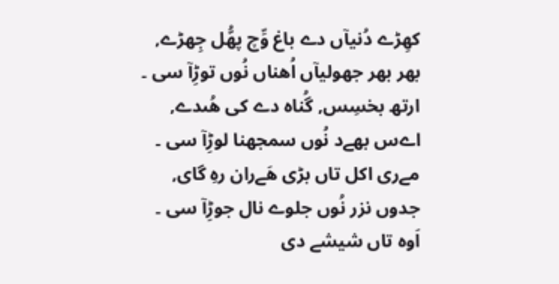کھِڑے دُنیآں دے باغ وِّچ پھُّل جِهڑے,
بھر بھر جھولیآں اُهناں نُوں توڑِآ سی ۔
ارتھ بخسِس, گُناه دے کی هُںدے,
اےس بھےد نُوں سمجھنا لوڑِآ سی ۔
مےری اکل تاں بڑی هَےران رهِ گای,
جدوں نزر نُوں جلوے نال جوڑِآ سی ۔
اَوه تاں شیشے دی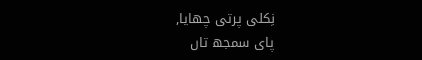نِکلی پرتی چھايا,
پای سمجھ تاں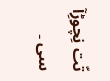تّت نِچوڑِآ سی ۔